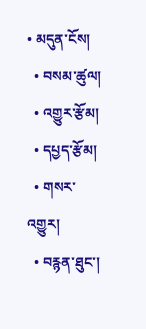• མདུན་ངོས།
  • བསམ་ཚུལ།
  • འགྱུར་རྩོམ།
  • དཔྱད་རྩོམ།
  • གསར་འགྱུར།
  • བརྙན་ཐུང་།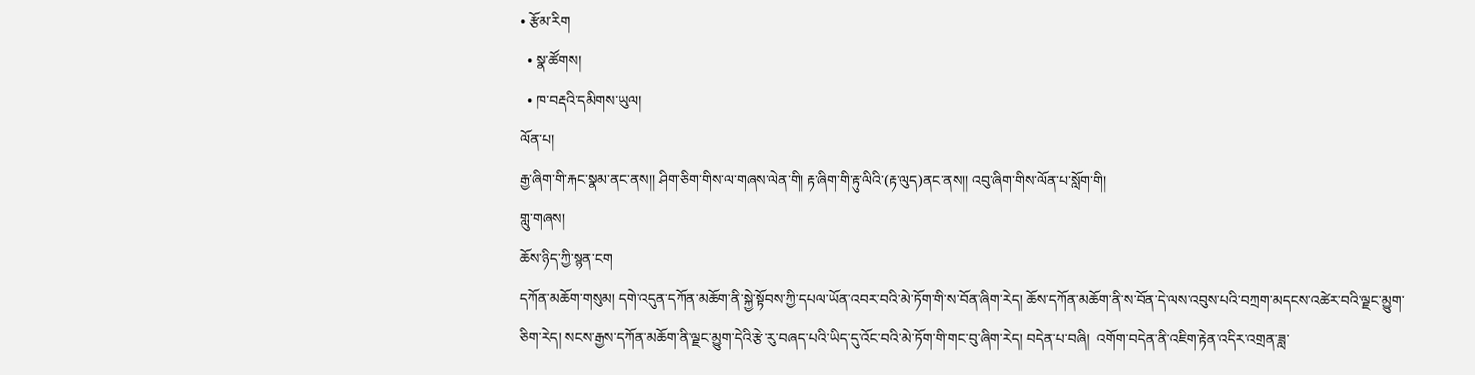• རྩོམ་རིག
  • སྣ་ཚོགས།
  • ཁ་བརྡའི་དམིགས་ཡུལ།
ལོན་པ།
རྒྱ་ཞིག་གི་རྐང་སྣམ་ནང་ནས།། ཤིག་ཅིག་གིས་ལ་གཞས་ལེན་གི། རྟ་ཞིག་གི་རྟུ་ལིའི་(རྟ་ལུད)ནང་ནས།། འབུ་ཞིག་གིས་ལོན་པ་སློག་གི།
གླུ་གཞས།
ཆོས་ཉིད་ཀྱི་སྙན་ངག
དཀོན་མཆོག་གསུམ། དགེ་འདུན་དཀོན་མཆོག་ནི་སྐྱེ་སྟོབས་ཀྱི་དཔལ་ཡོན་འབར་བའི་མེ་ཏོག་གི་ས་བོན་ཞིག་རེད། ཆོས་དཀོན་མཆོག་ནི་ས་བོན་དེ་ལས་འབུས་པའི་བཀྲག་མདངས་འཚེར་བའི་ལྗང་མྱུག་ཅིག་རེད། སངས་རྒྱས་དཀོན་མཆོག་ནི་ལྗང་མྱུག་དེའི་རྩེ་རུ་བཞད་པའི་ཡིད་དུ་འོང་བའི་མེ་ཏོག་གི་གང་བུ་ཞིག་རེད། བདེན་པ་བཞི།  འགོག་བདེན་ནི་འཇིག་རྟེན་འདིར་འགྲན་ཟླ་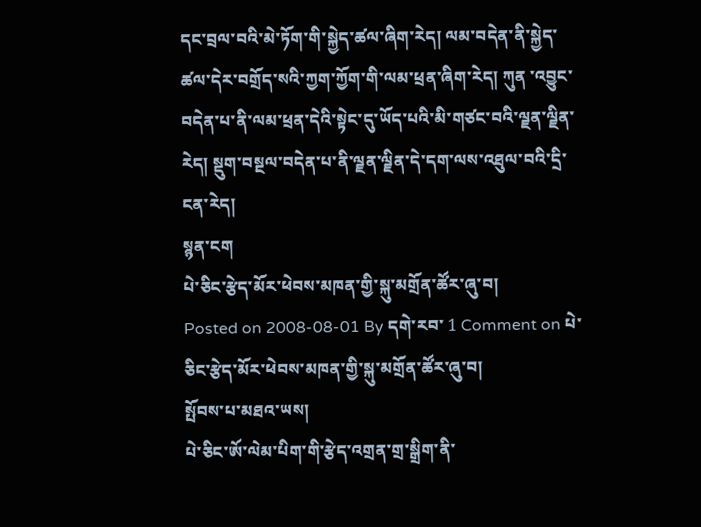དང་བྲལ་བའི་མེ་ཏོག་གི་སྐྱེད་ཚལ་ཞིག་རེད། ལམ་བདེན་ནི་སྐྱེད་ཚལ་དེར་བགྲོད་སའི་ཀྱག་ཀྱོག་གི་ལམ་ཕྲན་ཞིག་རེད། ཀུན ་འབྱུང་བདེན་པ་ནི་ལམ་ཕྲན་དེའི་སྟེང་དུ་ཡོད་པའི་མི་གཙང་བའི་ལྗན་ལྗིན་རེད། སྡུག་བསྔལ་བདེན་པ་ནི་ལྗན་ལྗིན་དེ་དག་ལས་འཐུལ་བའི་དྲི་ངན་རེད།
སྙན་ངག
པེ་ཅིང་རྩེད་མོར་ཕེབས་མཁན་གྱི་སྐུ་མགྲོན་ཚོར་ཞུ་བ།
Posted on 2008-08-01 By དགེ་རབ་ 1 Comment on པེ་ཅིང་རྩེད་མོར་ཕེབས་མཁན་གྱི་སྐུ་མགྲོན་ཚོར་ཞུ་བ།
སྤོབས་པ་མཐའ་ཡས།
པེ་ཅིང་ཨོ་ལེམ་པིག་གི་རྩེད་འགྲན་གྲ་སྒྲིག་ནི་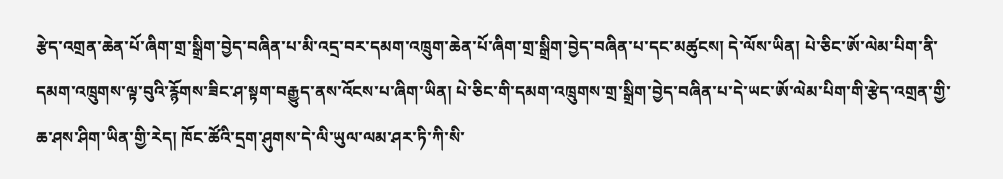རྩེད་འགྲན་ཆེན་པོ་ཞིག་གྲ་སྒྲིག་བྱེད་བཞིན་པ་མི་འདྲ་བར་དམག་འཁྲུག་ཆེན་པོ་ཞིག་གྲ་སྒྲིག་བྱེད་བཞིན་པ་དང་མཚུངས། དེ་ལོས་ཡིན། པེ་ཅིང་ཨོ་ལེམ་པིག་ནི་དམག་འཁྲུགས་ལྟ་བུའི་རྙོགས་ཟིང་ཤ་སྟག་བརྒྱུད་ནས་འོངས་པ་ཞིག་ཡིན། པེ་ཅིང་གི་དམག་འཁྲུགས་གྲ་སྒྲིག་བྱེད་བཞིན་པ་དེ་ཡང་ཨོ་ལེམ་པིག་གི་རྩེད་འགྲན་གྱི་ཆ་ཤས་ཤིག་ཡིན་གྱི་རེད། ཁོང་ཚོའི་དྲག་ཤུགས་དེ་ལི་ཡུལ་ལམ་ཤར་ཏི་ཀི་སི་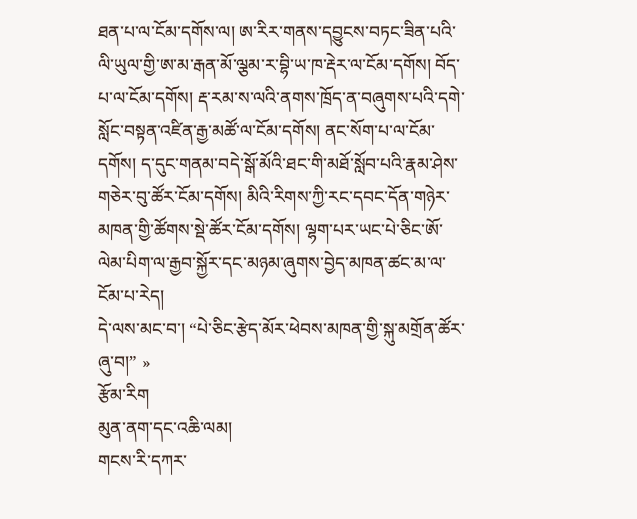ཐན་པ་ལ་ངོམ་དགོས་ལ། ཨ་རིར་གནས་དབྱུངས་བཏང་ཟིན་པའི་ལི་ཡུལ་གྱི་ཨ་མ་རྒན་མོ་ལྕམ་ར་བྷི་ཡ་ཁ་རྡེར་ལ་ངོམ་དགོས། བོད་པ་ལ་ངོམ་དགོས། རྡ་རམ་ས་ལའི་ནགས་ཁྲོད་ན་བཞུགས་པའི་དགེ་སློང་བསྟན་འཛིན་རྒྱ་མཚོ་ལ་ངོམ་དགོས། ནང་སོག་པ་ལ་ངོམ་དགོས། ད་དུང་གནམ་བདེ་སྒོ་མོའི་ཐང་གི་མཐོ་སློབ་པའི་རྣམ་ཤེས་གཅེར་བུ་ཚོར་ངོམ་དགོས། མིའི་རིགས་ཀྱི་རང་དབང་དོན་གཉེར་མཁན་གྱི་ཚོགས་སྡེ་ཚོར་ངོམ་དགོས། ལྷག་པར་ཡང་པེ་ཅིང་ཨོ་ལེམ་པིག་ལ་རྒྱབ་སྐྱོར་དང་མཉམ་ཞུགས་བྱེད་མཁན་ཚང་མ་ལ་ངོམ་པ་རེད།
དེ་ལས་མང་བ་། “པེ་ཅིང་རྩེད་མོར་ཕེབས་མཁན་གྱི་སྐུ་མགྲོན་ཚོར་ཞུ་བ།” »
རྩོམ་རིག
མུན་ནག་དང་འཆི་ལམ།
གངས་རི་དཀར་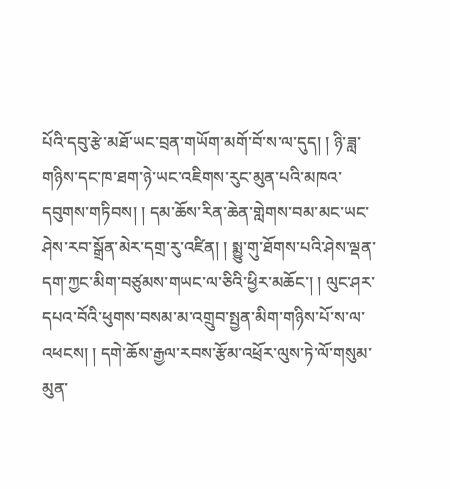པོའི་དབུ་རྩེ་མཐོ་ཡང་བྲན་གཡོག་མགོ་བོ་ས་ལ་དུད། ། ཉི་ཟླ་གཉིས་དང་ཁ་ཐག་ཉེ་ཡང་འཇིགས་རུང་མུན་པའི་མཁའ་དབུགས་གཏིབས། ། དམ་ཆོས་རིན་ཆེན་གླེགས་བམ་མང་ཡང་ཤེས་རབ་སྒྲོན་མེར་དགྲ་རུ་འཛིན། ། སྨྱུ་གུ་ཐོགས་པའི་ཤེས་ལྡན་དག་ཀྱང་མིག་བཙུམས་གཡང་ལ་ཅིའི་ཕྱིར་མཆོང་། ། ལུང་ཤར་དཔའ་བོའི་ཕུགས་བསམ་མ་འགྲུབ་སྤྱན་མིག་གཉིས་པོ་ས་ལ་འཕངས། ། དགེ་ཆོས་རྒྱལ་རབས་རྩོམ་འཕྲོར་ལུས་ཏེ་ལོ་གསུམ་མུན་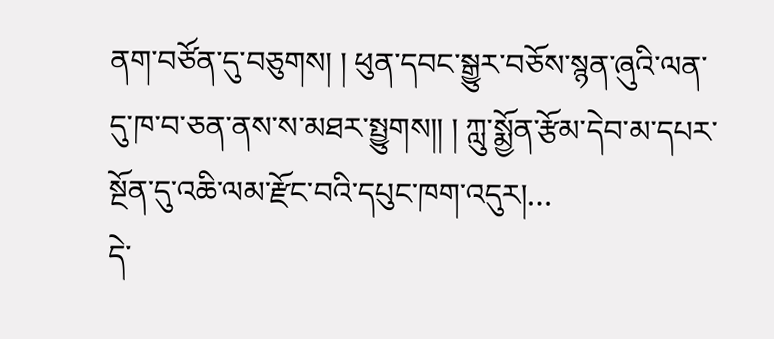ནག་བཙོན་དུ་བཅུགས། ། ཕུན་དབང་སྒྱུར་བཅོས་སྙན་ཞུའི་ལན་དུ་ཁ་བ་ཅན་ནས་ས་མཐར་སྤྱུགས།། ། ཀླུ་སྨྱོན་རྩོམ་དེབ་མ་དཔར་སྔོན་དུ་འཆི་ལམ་རྫོང་བའི་དཔུང་ཁག་འདུར།…
དེ་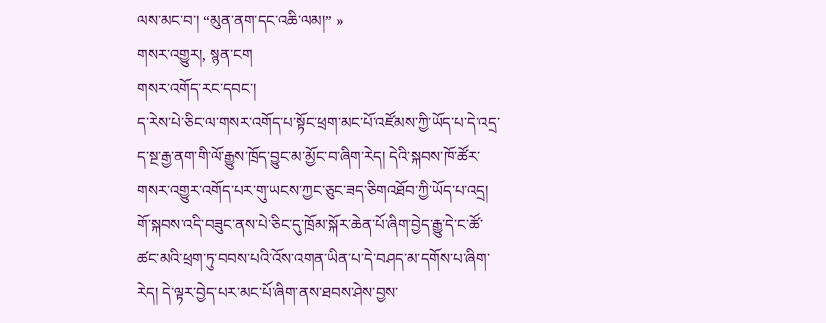ལས་མང་བ་། “མུན་ནག་དང་འཆི་ལམ།” »
གསར་འགྱུར།, སྙན་ངག
གསར་འགོད་རང་དབང་།
ད་རེས་པེ་ཅིང་ལ་གསར་འགོད་པ་སྟོང་ཕྲག་མང་པོ་འཛོམས་ཀྱི་ཡོད་པ་དེ་འདྲ་ད་སྔ་རྒྱ་ནག་གི་ལོ་རྒྱུས་ཁྲོད་བྱུང་མ་མྱོང་བ་ཞིག་རེད། དེའི་སྐབས་ཁོ་ཚོར་གསར་འགྱུར་འགོད་པར་གུ་ཡངས་ཀྱང་ཅུང་ཟད་ཅིགའཐོབ་ཀྱི་ཡོད་པ་འདྲ། གོ་སྐབས་འདི་བཟུང་ནས་པེ་ཅིང་དུ་ཁྲོམ་སྐོར་ཆེན་པོ་ཞིག་བྱེད་རྒྱུ་དེ་ང་ཚོ་ཚང་མའི་ཕྲག་ཏུ་བབས་པའི་འོས་འགན་ཡིན་པ་དེ་བཤད་མ་དགོས་པ་ཞིག་རེད། དེ་ལྟར་བྱེད་པར་མང་པོ་ཞིག་ནས་ཐབས་ཤེས་བྱས་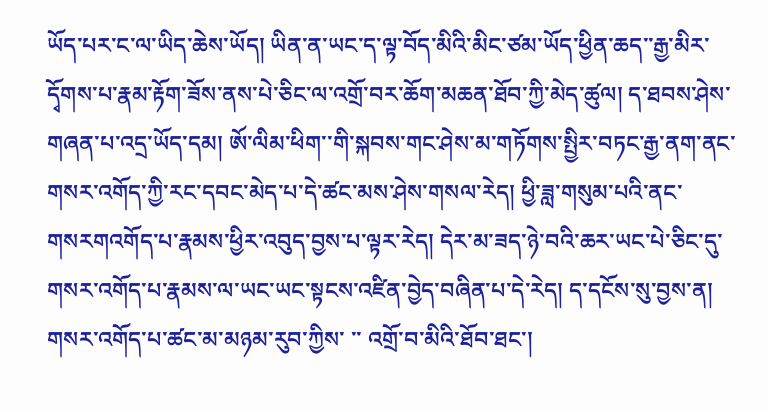ཡོད་པར་ང་ལ་ཡིད་ཆེས་ཡོད། ཡིན་ན་ཡང་ད་ལྟ་བོད་མིའི་མིང་ཙམ་ཡོད་ཕྱིན་ཆད་་རྒྱ་མིར་དྭོགས་པ་རྣམ་རྟོག་ཟོས་ནས་པེ་ཅིང་ལ་འགྲོ་བར་ཆོག་མཆན་ཐོབ་ཀྱི་མེད་ཚུལ། ད་ཐབས་ཤེས་གཞན་པ་འདྲ་ཡོད་དམ། ཨོ་ལིམ་ཕིག་་གི་སྐབས་གང་ཤེས་མ་གཏོགས་སྤྱིར་བཏང་རྒྱ་ནག་ནང་གསར་འགོད་ཀྱི་རང་དབང་མེད་པ་དེ་ཚང་མས་ཤེས་གསལ་རེད། ཕྱི་ཟླ་གསུམ་པའི་ནང་གསརགའགོད་པ་རྣམས་ཕྱིར་འབུད་བྱས་པ་ལྟར་རེད། དེར་མ་ཟད་ཉེ་བའི་ཆར་ཡང་པེ་ཅིང་དུ་གསར་འགོད་པ་རྣམས་ལ་ཡང་ཡང་སྟངས་འཛིན་བྱེད་བཞིན་པ་དེ་རེད། ད་དངོས་སུ་བྱས་ན། གསར་འགོད་པ་ཚང་མ་མཉམ་རུབ་ཀྱིས་ ་་ འགྲོ་བ་མིའི་ཐོབ་ཐང་།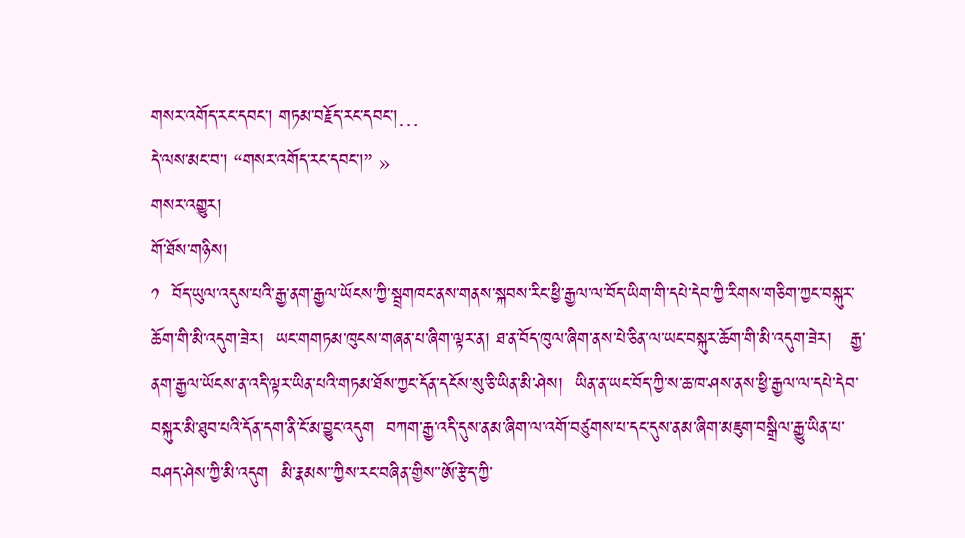གསར་འགོད་རང་དབང་། གཏམ་བརྗོད་རང་དབང་།…
དེ་ལས་མང་བ་། “གསར་འགོད་རང་དབང་།” »
གསར་འགྱུར།
གོ་ཐོས་གཉིས།
༡  བོད་ཡུལ་འདུས་པའི་རྒྱ་ནག་རྒྱལ་ཡོངས་ཀྱི་སྦྲགཁང་ནས་གནས་སྐབས་རིང་ཕྱི་རྒྱལ་ལ་བོད་ཡིག་གི་དཔེ་དེབ་ཀྱི་རིགས་གཅིག་ཀྱང་བསྐུར་ཆོག་གི་མི་འདུག་ཟེར།  ཡང་གགཏམ་ཁུངས་གཞན་པ་ཞིག་ལྟར་ན། ཐ་ན་བོད་ཁུལ་ཞིག་ནས་པེ་ཅིན་ལ་ཡང་བསྐུར་ཆོག་གི་མི་འདུག་ཟེར།   རྒྱ་ནག་རྒྱལ་ཡོངས་ན་འདི་ལྟར་ཡིན་པའི་གཏམ་ཐོས་ཀྱང་དོན་དངོས་སུ་ཅི་ཡིན་མི་ཤེས།  ཡིན་ན་ཡང་བོད་ཀྱི་ས་ཆ་ཁ་ཤས་ནས་ཕྱི་རྒྱལ་ལ་དཔེ་དེབ་བསྐུར་མི་ཐུབ་པའི་དོན་དག་ནི་ངོ་མ་བྱུང་འདུག  བཀག་རྒྱ་འདི་དུས་ནམ་ཞིག་ལ་འགོ་བཙུགས་པ་དང་དུས་ནམ་ཞིག་མཇུག་བསྒྲིལ་རྒྱུ་ཡིན་པ་བཤད་ཤེས་ཀྱི་མི་འདུག  མི་རྣམས་་ཀྱིས་རང་བཞིན་གྱིས་་ཨོ་རྩེད་ཀྱི་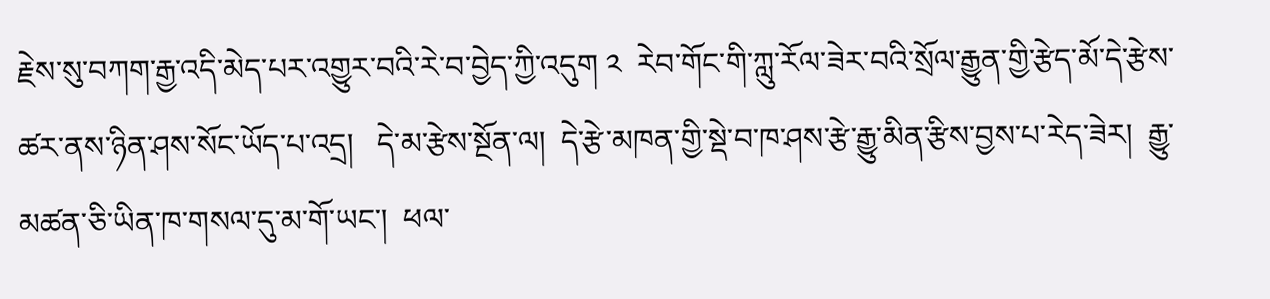རྗེས་སུ་བཀག་རྒྱ་འདི་མེད་པར་འགྱུར་བའི་རེ་བ་བྱེད་ཀྱི་འདུག ༢  རེབ་གོང་གི་ཀླུ་རོལ་ཟེར་བའི་སྲོལ་རྒྱུན་གྱི་རྩེད་མོ་དེ་རྩེས་ཚར་ནས་ཉིན་ཤས་སོང་ཡོད་པ་འདྲ།   དེ་མ་རྩེས་སྔོན་ལ།  དེ་རྩེ་མཁན་གྱི་སྡེ་བ་ཁ་ཤས་རྩེ་རྒྱུ་མིན་རྩིས་བྱས་པ་རེད་ཟེར།  རྒྱུ་མཚན་ཅི་ཡིན་ཁ་གསལ་དུ་མ་གོ་ཡང་།  ཕལ་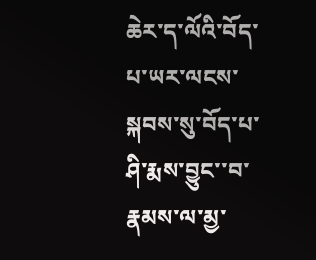ཆེར་ད་ལོའི་བོད་པ་ཡར་ལངས་སྐབས་སུ་བོད་པ་ཤི་རྨས་བྱུང་་བ་རྣམས་ལ་མྱ་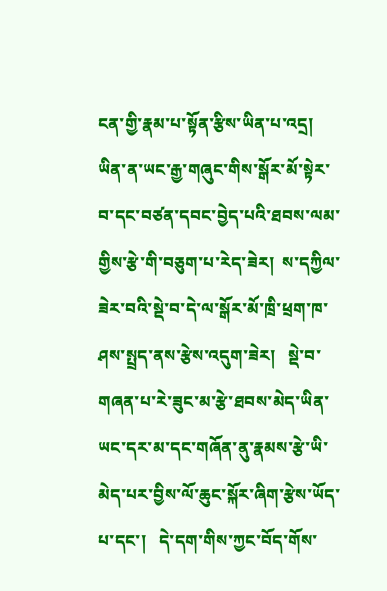ངན་གྱི་རྣམ་པ་སྟོན་རྩིས་ཡིན་པ་འདྲ།  ཡིན་ན་ཡང་རྒྱ་གཞུང་གིས་སྒོར་མོ་སྟེར་བ་དང་བཙན་དབང་བྱེད་པའི་ཐབས་ལམ་གྱིས་རྩེ་གི་བཅུག་པ་རེད་ཟེར།  ས་དཀྱིལ་ཟེར་བའི་སྡེ་བ་དེ་ལ་སྒོར་མོ་ཁྲི་ཕྲག་ཁ་ཤས་སྤྲད་ནས་རྩེས་འདུག་ཟེར།   སྡེ་བ་གཞན་པ་རེ་ཟུང་མ་རྩེ་ཐབས་མེད་ཡིན་ཡང་དར་མ་དང་གཞོན་ནུ་རྣམས་རྩེ་ཡི་མེད་པར་བྱིས་ལོ་ཆུང་སྐོར་ཞིག་རྩེས་ཡོད་པ་དང་།   དེ་དག་གིས་ཀྱང་བོད་གོས་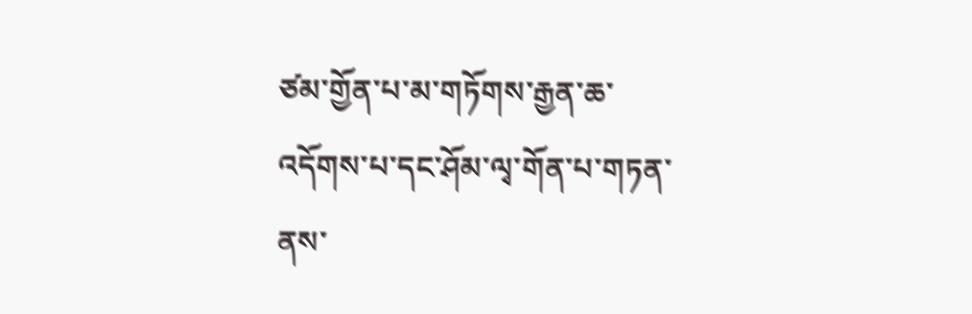ཙམ་གྱོན་པ་མ་གཏོགས་རྒྱན་ཆ་འདོགས་པ་དང་ཤོམ་ལྭ་གོན་པ་གཏན་ནས་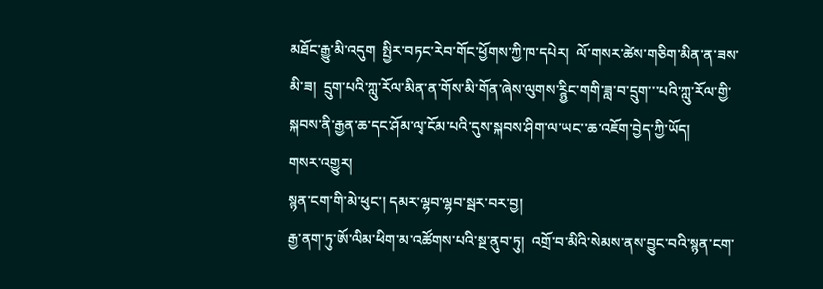མཐོང་རྒྱུ་མི་འདུག  སྤྱིར་བཏང་རེབ་གོང་ཕྱོགས་ཀྱི་ཁ་དཔེར།  ལོ་གསར་ཚེས་གཅིག་མིན་ན་ཟས་མི་ཟ།  དྲུག་པའི་ཀླུ་རོལ་མིན་ན་གོས་མི་གོན་ཞེས་ལུགས་རྙྱིང་གགི་ཟླ་བ་དྲུག་་་པའི་ཀླུ་རོལ་གྱི་སྐབས་ནི་རྒྱན་ཆ་དང་ཤོམ་ལྭ་ངོམ་པའི་དུས་སྐབས་ཤིག་ལ་ཡང་་ཆ་འཇོག་བྱེད་ཀྱི་ཡོད།
གསར་འགྱུར།
སྙན་ངག་གི་མེ་ཕུང་། དམར་ལྷབ་ལྷབ་སྦར་བར་བྱ།
རྒྱ་ནག་ཏུ་ཨོ་ལིམ་ཕིག་མ་འཚོགས་པའི་སྔ་ནུབ་ཏུ།  འགྲོ་བ་མིའི་སེམས་ནས་བྱུང་བའི་སྙན་ངག་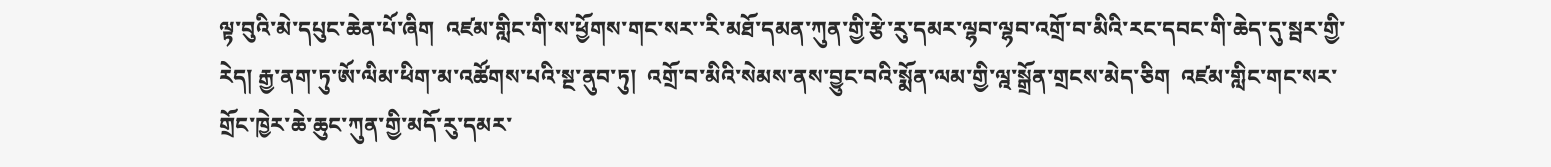ལྟ་བུའི་མེ་དཔུང་ཆེན་པོ་ཞིག  འཛམ་གླིང་གི་ས་ཕྱོགས་གང་སར་་རི་མཐོ་དམན་ཀུན་གྱི་རྩེ་རུ་དམར་ལྷབ་ལྷབ་འགྲོ་བ་མིའི་རང་དབང་གི་ཆེད་དུ་སྦར་གྱི་རེད། རྒྱ་ནག་ཏུ་ཨོ་ལིམ་ཕིག་མ་འཚོགས་པའི་སྔ་ནུབ་ཏུ།  འགྲོ་བ་མིའི་སེམས་ནས་བྱུང་བའི་སྨོན་ལམ་གྱི་ལྰ་སྒྲོན་གྲངས་མེད་ཅིག  འཛམ་གླིང་གང་སར་གྲོང་ཁྱེར་ཆེ་ཆུང་ཀུན་གྱི་མདོ་རུ་དམར་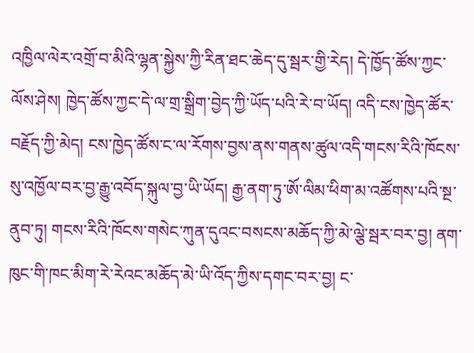འཁྱིལ་ལེར་འགྲོ་བ་མིའི་ལྷན་སྐྱེས་ཀྱི་རིན་ཐང་ཆེད་དུ་སྦར་གྱི་རེད། དེ་ཁྱོད་ཚོས་ཀྱང་ལོས་ཤེས། ཁྱེད་ཚོས་ཀྱང་དེ་ལ་གྲ་སྒྲིག་བྱེད་ཀྱི་ཡོད་པའི་རེ་བ་ཡོད། འདི་ངས་ཁྱེད་ཚོར་བརྗོད་ཀྱི་མེད། ངས་ཁྱེད་ཚོས་ང་ལ་རོགས་བྱས་ནས་གནས་ཚུལ་འདི་གངས་རིའི་ཁོངས་སུ་འཁྱོལ་བར་བྱ་རྒྱུ་འབོད་སྐུལ་བྱ་ཡི་ཡོད། རྒྱ་ནག་ཏུ་ཨོ་ལིམ་ཕིག་མ་འཚོགས་པའི་སྔ་ནུབ་ཏུ། གངས་རིའི་ཁོངས་གསེང་ཀུན་དུའང་བསངས་མཆོད་ཀྱི་མེ་ལྕེ་སྦར་བར་བྱ། ནག་ཁུང་གི་ཁང་མིག་རེ་རེའང་མཆོད་མེ་ཡི་འོད་ཀྱིས་དགང་བར་བྱ། ང་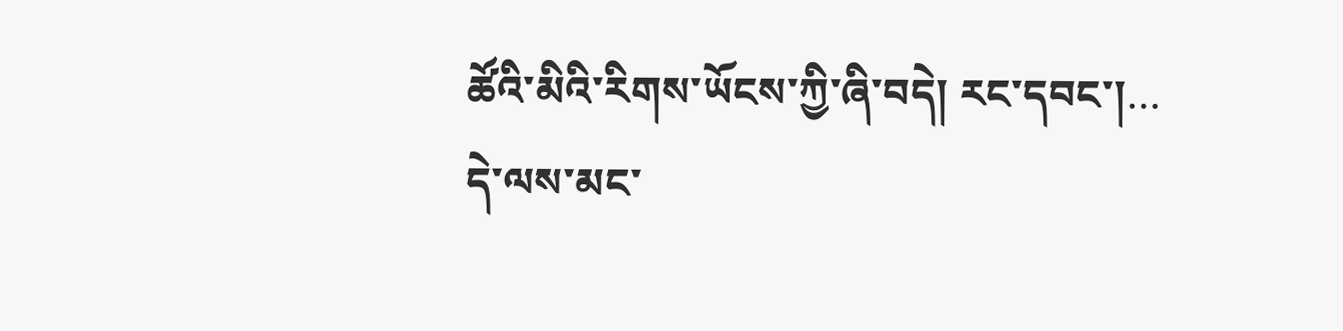ཚོའི་མིའི་རིགས་ཡོངས་ཀྱི་ཞི་བདེ། རང་དབང་།…
དེ་ལས་མང་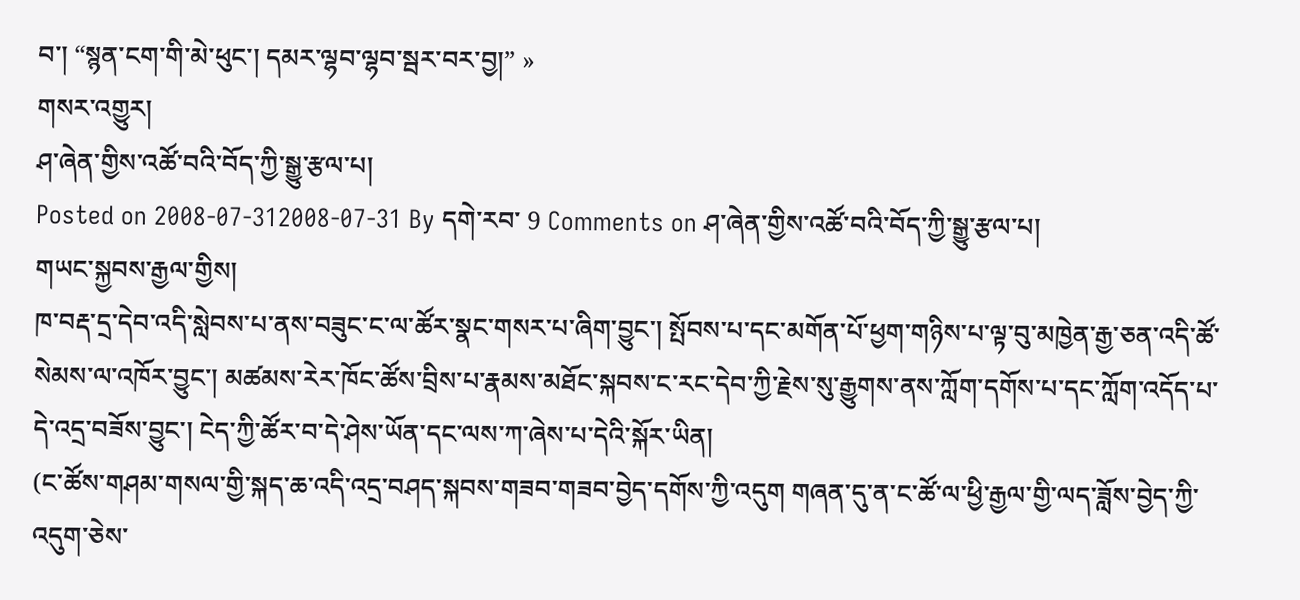བ་། “སྙན་ངག་གི་མེ་ཕུང་། དམར་ལྷབ་ལྷབ་སྦར་བར་བྱ།” »
གསར་འགྱུར།
ཤ་ཞེན་གྱིས་འཚོ་བའི་བོད་ཀྱི་སྒྱུ་རྩལ་པ།
Posted on 2008-07-312008-07-31 By དགེ་རབ་ 9 Comments on ཤ་ཞེན་གྱིས་འཚོ་བའི་བོད་ཀྱི་སྒྱུ་རྩལ་པ།
གཡང་སྐྱབས་རྒྱལ་གྱིས།
ཁ་བརྡ་དྲ་དེབ་འདི་སླེབས་པ་ནས་བཟུང་ང་ལ་ཚོར་སྣང་གསར་པ་ཞིག་བྱུང་། སྤོབས་པ་དང་མགོན་པོ་ཕྱག་གཉིས་པ་ལྟ་བུ་མཁྱེན་རྒྱ་ཅན་འདི་ཚོ་སེམས་ལ་འཁོར་བྱུང་། མཚམས་རེར་ཁོང་ཚོས་བྲིས་པ་རྣམས་མཐོང་སྐབས་ང་རང་དེབ་ཀྱི་རྗེས་སུ་རྒྱུགས་ནས་ཀློག་དགོས་པ་དང་ཀློག་འདོད་པ་དེ་འདྲ་བཟོས་བྱུང་། ངེད་ཀྱི་ཚོར་བ་དེ་ཤེས་ཡོན་དང་ལས་ཀ་ཞེས་པ་དེའི་སྐོར་ཡིན།
(ང་ཚོས་གཤམ་གསལ་གྱི་སྐད་ཆ་འདི་འདྲ་བཤད་སྐབས་གཟབ་གཟབ་བྱེད་དགོས་ཀྱི་འདུག གཞན་དུ་ན་ང་ཚོ་ལ་ཕྱི་རྒྱལ་གྱི་ལད་ཟློས་བྱེད་ཀྱི་འདུག་ཅེས་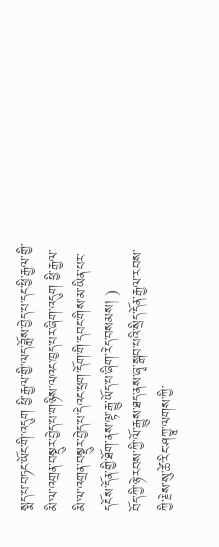སྨད་པ་བཏང་ཡོང་གི་འདུག ཕྱི་རྒྱལ་གྱི་ལད་ཟློས་བྱེད་པ་དང་ཕྱི་རྒྱལ་གྱི་མི་ལ་འགྲན་བསྡུར་བྱེད་པ་གཉིས་ལའང་ཁྱད་པར་ཞིག་འདུག ཕྱི་རྒྱལ་མི་ལ་འགྲན་བསྡུར་བྱེད་པ་དེའང་ཕྲག་དོག་གི་དབང་གིས་མ་ཡིན་པར་དངོས་དོན་གྱི་ཐོག་ནས་ལྟ་རྒྱུ་ཡོད་པ་ཞིག་རེད་བསམས། )
བོད་ཀྱི་ཉེ་རབས་ཀྱི་ལོ་རྒྱུས་ཐད་ནས་ཞྭ་སྒབ་པའི་སྲིད་དོན་རྒྱལ་རབས་ཀྱི་རྗེས་སུ་ཚེ་རིང་ཤཀྱཱ་ལགས་ཀྱི་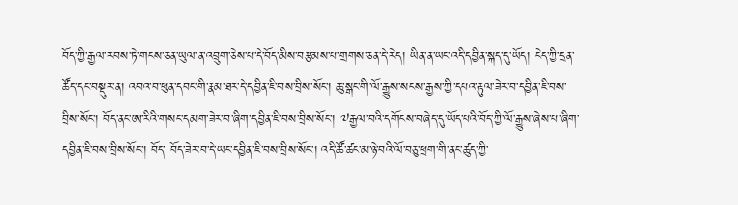བོད་ཀྱི་རྒྱལ་རབས་ཏེ་གངས་ཅན་ཡུལ་ན་འབྲུག་ཅེས་པ་དེ་བོད་མིས་བརྩམས་པ་གྲགས་ཅན་དེ་རེད། ཡིན་ན་ཡང་འདི་དབྱིན་སྐད་དུ་ཡོད། ངེད་ཀྱི་དྲན་ཚོད་དང་བསྡུར་ན། འབའ་བ་ཕུན་དབང་གི་རྣམ་ཐར་དེ་དབྱིན་ཇི་བས་བྲིས་སོང་། ཆུ་སྒང་གི་ལོ་རྒྱུས་སངས་རྒྱས་ཀྱི་དཔའ་རྟུལ་ཟེར་བ་དབྱིན་ཇི་བས་བྲིས་སོང་། བོད་ནང་ཨ་རིའི་གསང་དམག་ཟེར་བ་ཞིག་དབྱིན་ཇི་བས་བྲིས་སོང་། ༧རྒྱལ་བའི་དགོངས་བཞེད་དུ་ཡོད་པའི་བོད་ཀྱི་ལོ་རྒྱུས་ཞེས་པ་ཞིག་དབྱིན་ཇི་བས་བྲིས་སོང་། བོད་ བོད་ཟེར་བ་དེ་ཡང་དབྱིན་ཇི་བས་བྲིས་སོང་། འདི་ཚོ་ཚང་མ་ཉེ་བའི་ལོ་བཅུ་ཕྲག་གི་ནང་ཚུད་ཀྱི་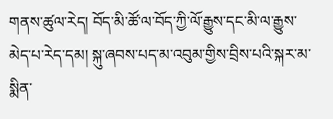གནས་ཚུལ་རེད། བོད་མི་ཚོ་ལ་བོད་ཀྱི་ལོ་རྒྱུས་དང་མི་ལ་རྒྱུས་མེད་པ་རེད་དམ། སྐུ་ཞབས་པད་མ་འབུམ་གྱིས་བྲིས་པའི་སྐར་མ་སྨིན་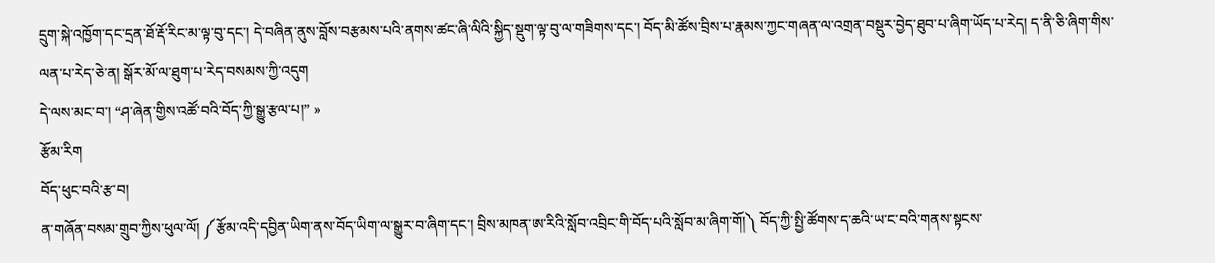དྲུག་སྐེ་འཁྱོག་དང་དྲན་ཐོ་རྡོ་རིང་མ་ལྟ་བུ་དང་། དེ་བཞིན་ནུས་བློས་བརྩམས་པའི་ནགས་ཚང་ཞི་ལིའི་སྐྱིད་སྡུག་ལྟ་བུ་ལ་གཟིགས་དང་། བོད་མི་ཚོས་བྲིས་པ་རྣམས་ཀྱང་གཞན་ལ་འགྲན་བསྡུར་བྱེད་ཐུབ་པ་ཞིག་ཡོད་པ་རེད། ད་ནི་ཅི་ཞིག་གིས་ལན་པ་རེད་ཅེ་ན། སྒོར་མོ་ལ་ཐུག་པ་རེད་བསམས་ཀྱི་འདུག
དེ་ལས་མང་བ་། “ཤ་ཞེན་གྱིས་འཚོ་བའི་བོད་ཀྱི་སྒྱུ་རྩལ་པ།” »
རྩོམ་རིག
བོད་ཕུང་བའི་རྩ་བ།
ན་གཞོན་བསམ་གྲུབ་ཀྱིས་ཕུལ་ལོ། ༼རྩོམ་འདི་དབྱིན་ཡིག་ནས་བོད་ཡིག་ལ་སྒྱུར་བ་ཞིག་དང་། བྲིས་མཁན་ཨ་རིའི་སློབ་འབྲིང་གི་བོད་པའི་སློབ་མ་ཞིག་གོ།༽ བོད་ཀྱི་སྤྱི་ཚོགས་ད་ཆའི་ཡ་ང་བའི་གནས་སྟངས་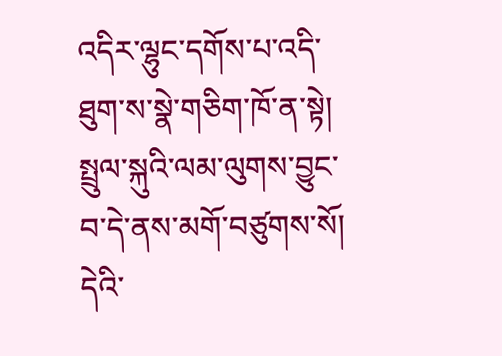འདིར་ལྷུང་དགོས་པ་འདི་ཐུག་ས་སྣེ་གཅིག་ཁོ་ན་སྟེ། སྤྲུལ་སྐུའི་ལམ་ལུགས་བྱུང་བ་དེ་ནས་མགོ་བཙུགས་སོ། དེའི་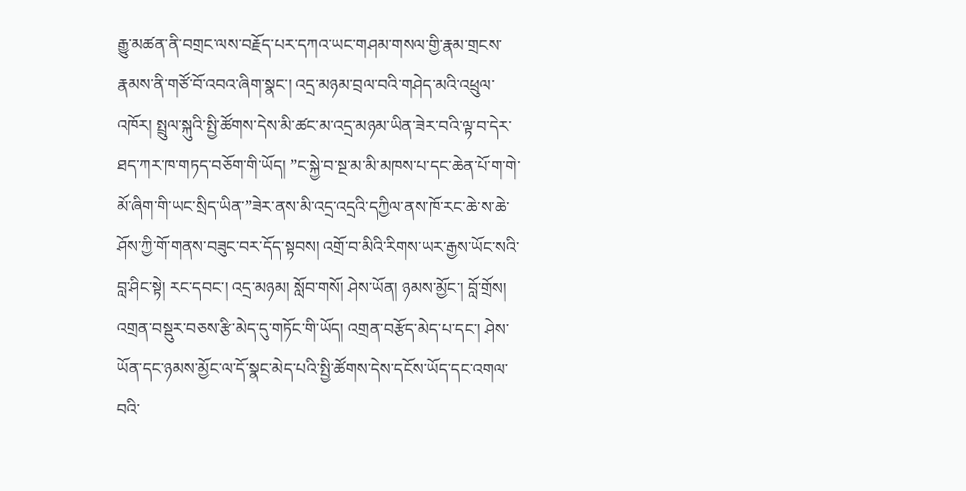རྒྱུ་མཚན་ནི་བགྲང་ལས་བརྗོད་པར་དཀའ་ཡང་གཤམ་གསལ་གྱི་རྣམ་གྲངས་རྣམས་ནི་གཙོ་བོ་འབའ་ཞིག་སྣང་། འདྲ་མཉམ་བྲལ་བའི་གཤེད་མའི་འཕྲུལ་འཁོར། སྤྲུལ་སྐུའི་སྤྱི་ཚོགས་དེས་མི་ཚང་མ་འདྲ་མཉམ་ཡིན་ཟེར་བའི་ལྟ་བ་དེར་ཐད་ཀར་ཁ་གཏད་བཅོག་གི་ཡོད། ”ང་སྐྱེ་བ་སྔ་མ་མི་མཁས་པ་དང་ཆེན་པོ་ག་གེ་མོ་ཞིག་གི་ཡང་སྲིད་ཡིན་”ཟེར་ནས་མི་འདྲ་འདྲའི་དཀྱིལ་ནས་ཁོ་རང་ཆེ་ས་ཆེ་ཤོས་ཀྱི་གོ་གནས་བཟུང་བར་དོད་སྟབས། འགྲོ་བ་མིའི་རིགས་ཡར་རྒྱས་ཡོང་སའི་བླ་ཤིང་སྟེ། རང་དབང་། འདྲ་མཉམ། སློབ་གསོ། ཤེས་ཡོན། ཉམས་མྱོང་། བློ་གྲོས། འགྲན་བསྡུར་བཅས་རྩི་མེད་དུ་གཏོང་གི་ཡོད། འགྲན་བརྩོད་མེད་པ་དང་། ཤེས་ཡོན་དང་ཉམས་མྱོང་ལ་དོ་སྣང་མེད་པའི་སྤྱི་ཚོགས་དེས་དངོས་ཡོད་དང་འགལ་བའི་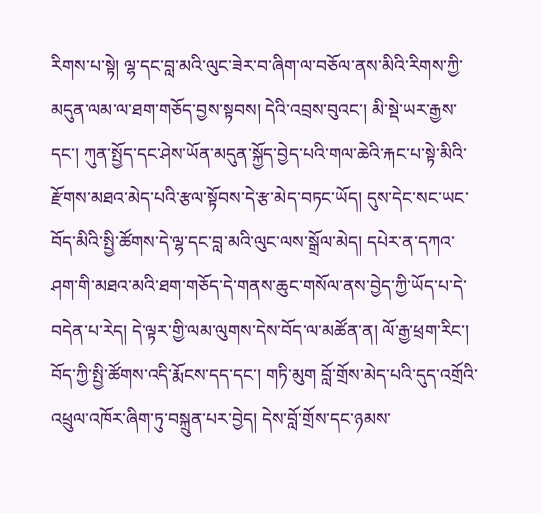རིགས་པ་སྟེ། ལྷ་དང་བླ་མའི་ལུང་ཟེར་བ་ཞིག་ལ་བཅོལ་ནས་མིའི་རིགས་ཀྱི་མདུན་ལམ་ལ་ཐག་གཅོད་བྱས་སྟབས། དེའི་འབྲས་བུའང་། མི་སྡེ་ཡར་རྒྱས་དང་། ཀུན་སྤྱོད་དང་ཤེས་ཡོན་མདུན་སྐྱོད་བྱེད་པའི་གལ་ཆེའི་རྐང་པ་སྟེ་མིའི་རྫོགས་མཐའ་མེད་པའི་རྩལ་སྟོབས་དེ་རྩ་མེད་བཏང་ཡོད། དུས་དེང་སང་ཡང་བོད་མིའི་སྤྱི་ཚོགས་དེ་ལྷ་དང་བླ་མའི་ལུང་ལས་སྒྲོལ་མེད། དཔེར་ན་དཀའ་ཤག་གི་མཐའ་མའི་ཐག་གཅོད་དེ་གནས་ཆུང་གསོལ་ནས་བྱེད་ཀྱི་ཡོད་པ་དེ་བདེན་པ་རེད། དེ་ལྟར་གྱི་ལམ་ལུགས་དེས་བོད་ལ་མཚོན་ན། ལོ་རྒྱ་ཕྲག་རིང་། བོད་ཀྱི་སྤྱི་ཚོགས་འདི་རྨོངས་དད་དང་། གཏི་མུག བློ་གྲོས་མེད་པའི་དུད་འགྲོའི་འཕྲུལ་འཁོར་ཞིག་ཏུ་བསྐྲུན་པར་བྱེད། དེས་བློ་གྲོས་དང་ཉམས་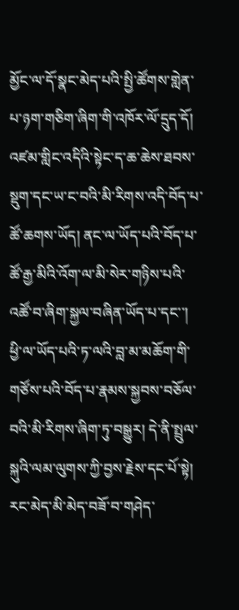མྱོང་ལ་དོ་སྣང་མེད་པའི་སྤྱི་ཚོགས་གླེན་པ་ཉག་གཅིག་ཞིག་གི་འཁོར་ལོ་དྲུད་དོ།  འཛམ་གླིང་འདིའི་སྟེང་ད་ཆ་ཆེས་ཐབས་སྡུག་དང་ཡ་ང་བའི་མི་རིགས་འདི་བོད་པ་ཚོ་ཆགས་ཡོད། ནང་ལ་ཡོད་པའི་བོད་པ་ཚོ་རྒྱ་མིའི་འོག་ལ་མི་སེར་གཉིས་པའི་འཚོ་བ་ཞིག་སྐྱལ་བཞིན་ཡོད་པ་དང་་། ཕྱི་ལ་ཡོད་པའི་ཏ་ལའི་བླ་མ་མཆོག་གི་གཙོས་པའི་བོད་པ་རྣམས་སྐྱབས་བཅོལ་བའི་མི་རིགས་ཞིག་ཏུ་བསྒྱུར། དེ་ནི་སྤྲུལ་སྐུའི་ལམ་ལུགས་ཀྱི་བྱས་རྗེས་དང་པོ་སྟེ། རང་མེད་མི་མེད་བཟོ་བ་གཤེད་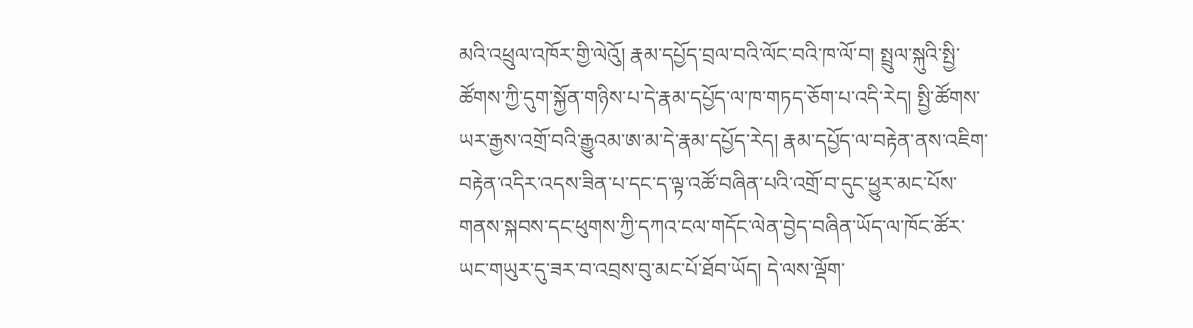མའི་འཕྲུལ་འཁོར་གྱི་ལེའོུ། རྣམ་དཔྱོད་བྲལ་བའི་ལོང་བའི་ཁ་ལོ་བ། སྤྲུལ་སྐུའི་སྤྱི་ཚོགས་ཀྱི་དུག་སྐྱོན་གཉིས་པ་དེ་རྣམ་དཔྱོད་ལ་ཁ་གཏད་ཅོག་པ་འདི་རེད། སྤྱི་ཚོགས་ཡར་རྒྱས་འགྲོ་བའི་རྒྱུའམ་ཨ་མ་དེ་རྣམ་དཔྱོད་རེད། རྣམ་དཔྱོད་ལ་བརྟེན་ནས་འཇིག་བརྟེན་འདིར་འདས་ཟིན་པ་དང་ད་ལྟ་འཚོ་བཞིན་པའི་འགྲོ་བ་དུང་ཕྱུར་མང་པོས་གནས་སྐབས་དང་ཕུགས་ཀྱི་དཀའ་ངལ་གདོང་ལེན་བྱེད་བཞིན་ཡོད་ལ་ཁོང་ཚོར་ཡང་གཡུར་དུ་ཟར་བ་འབྲས་བུ་མང་པོ་ཐོབ་ཡོད། དེ་ལས་ལྡོག་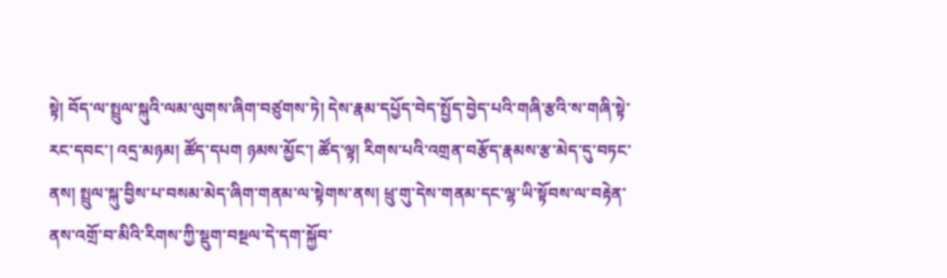སྟེ། བོད་ལ་སྤྲུལ་སྐུའི་ལམ་ལུགས་ཞིག་བཙུགས་ཏེ། དེས་རྣམ་དཔྱོད་བེད་སྤྱོད་བྱེད་པའི་གཞི་རྩའི་ས་གཞི་སྟེ་རང་དབང་། འདྲ་མཉམ། ཚོད་དཔག ཉམས་མྱོང་། ཚོད་ལྟ། རིགས་པའི་འགྲན་བརྩོད་རྣམས་རྩ་མེད་དུ་བཏང་ནས། སྤྲུལ་སྐུ་བྱིས་པ་བསམ་མེད་ཞིག་གནམ་ལ་སྟེགས་ནས། ཕྲུ་གུ་དེས་གནམ་དང་ལྷ་ཡི་སྟོབས་ལ་བརྟེན་ནས་འགྲོ་བ་མིའི་རིགས་ཀྱི་སྡུག་བསྔལ་དེ་དག་སྐྱོབ་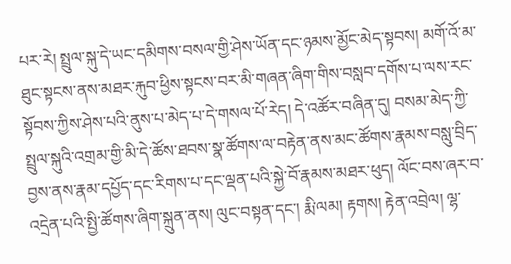པར་རེ། སྤྲུལ་སྐུ་དེ་ཡང་དམིགས་བསལ་གྱི་ཤེས་ཡོན་དང་ཉམས་མྱོང་མེད་སྟབས། མགོ་འོ་མ་ཐུང་སྟངས་ནས་མཐར་རྐུབ་ཕྱིས་སྟངས་བར་མི་གཞན་ཞིག་གིས་བསླབ་དགོས་པ་ལས་རང་སྟོབས་ཀྱིས་ཤེས་པའི་ནུས་པ་མེད་པ་དེ་གསལ་པོ་རེད། དེ་འཚོར་བཞིན་དུ། བསམ་མེད་ཀྱི་སྤྲུལ་སྐུའི་འགྲམ་གྱི་མི་དེ་ཚོས་ཐབས་སྣ་ཚོགས་ལ་བརྟེན་ནས་མང་ཚོགས་རྣམས་བསླུ་བྲིད་བྱས་ནས་རྣམ་དཔྱོད་དང་རིགས་པ་དང་ལྡན་པའི་སྐྱེ་བོ་རྣམས་མཐར་ཕུད། ལོང་བས་ཞར་བ་འདྲེན་པའི་སྤྱི་ཚོགས་ཞིག་སྐྲུན་ནས། ལུང་བསྟན་དང་། རྨི་ལམ། རྟགས། རྟེན་འབྲེལ། ལྷ་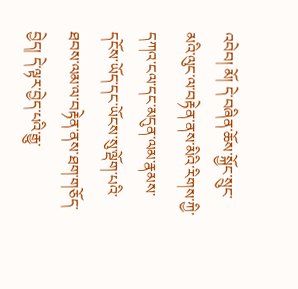འབེབ། མོ། དེ་བཞིན་ཆོས་སྐྱོང་སྲུང་མའི་ལུང་ལ་བརྟེན་ནས་མིའི་རིགས་ཀྱི་དཀའ་ངལ་དང་མདུན་ལམ་རྣམས་དངོས་ཡོད་དང་ཡོངས་སུ་ལྡོག་པའི་ཐབས་ལམ་ལ་བརྟེན་ནས་ཐག་གཅོད་བྱེད། དེ་ལྟར་བྱེད་པའི་རྒྱུ་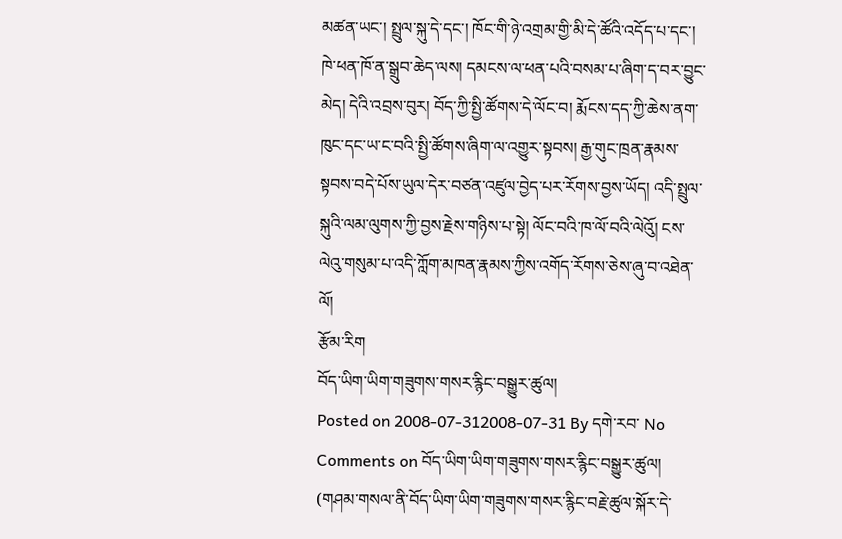མཚན་ཡང་། སྤྲུལ་སྐུ་དེ་དང་། ཁོང་གི་ཉེ་འགྲམ་གྱི་མི་དེ་ཚོའི་འདོད་པ་དང་། ཁེ་ཕན་ཁོ་ན་སྒྲུབ་ཆེད་ལས། དམངས་ལ་ཕན་པའི་བསམ་པ་ཞིག་ད་བར་བྱུང་མེད། དེའི་འབྲས་བུར། བོད་ཀྱི་སྤྱི་ཚོགས་དེ་ལོང་བ། རྨོངས་དད་ཀྱི་ཆེས་ནག་ཁུང་དང་ཡ་ང་བའི་སྤྱི་ཚོགས་ཞིག་ལ་འགྱུར་སྟབས། རྒྱ་གུང་ཁྲན་རྣམས་སྟབས་བདེ་པོས་ཡུལ་དེར་བཙན་འཛུལ་བྱེད་པར་རོགས་བྱས་ཡོད། འདི་སྤྲུལ་སྐུའི་ལམ་ལུགས་ཀྱི་བྱས་རྗེས་གཉིས་པ་སྟེ། ལོང་བའི་ཁ་ལོ་བའི་ལེའོུ། ངས་ལེའུ་གསུམ་པ་འདི་ཀློག་མཁན་རྣམས་ཀྱིས་འགོད་རོགས་ཅེས་ཞུ་བ་འཐེན་ལོ།
རྩོམ་རིག
བོད་ཡིག་ཡིག་གཟུགས་གསར་རྙིང་བསྒྱུར་ཚུལ།
Posted on 2008-07-312008-07-31 By དགེ་རབ་ No Comments on བོད་ཡིག་ཡིག་གཟུགས་གསར་རྙིང་བསྒྱུར་ཚུལ།
(གཤམ་གསལ་ནི་བོད་ཡིག་ཡིག་གཟུགས་གསར་རྙིང་བརྗེ་ཚུལ་སྐོར་དེ་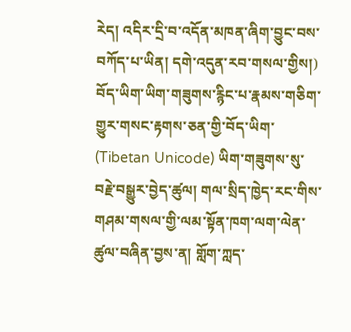རེད། འདིར་དྲི་བ་འདོན་མཁན་ཞིག་བྱུང་བས་བཀོད་པ་ཡིན། དགེ་འདུན་རབ་གསལ་གྱིས།) བོད་ཡིག་ཡིག་གཟུགས་རྙིང་པ་རྣམས་གཅིག་གྱུར་གསང་རྟགས་ཅན་གྱི་བོད་ཡིག་ (Tibetan Unicode) ཡིག་གཟུགས་སུ་བརྗེ་བསྒྱུར་བྱེད་ཚུལ། གལ་སྲིད་ཁྱེད་རང་གིས་གཤམ་གསལ་གྱི་ལམ་སྟོན་ཁག་ལག་ལེན་ཚུལ་བཞིན་བྱས་ན། གློག་ཀླད་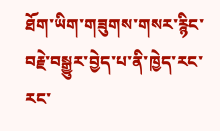ཐོག་ཡིག་གཟུགས་གསར་རྙིང་བརྗེ་བསྒྱུར་བྱེད་པ་ནི་ཁྱེད་རང་རང་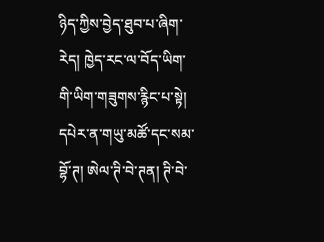ཉིད་ཀྱིས་བྱེད་ཐུབ་པ་ཞིག་རེད། ཁྱེད་རང་ལ་བོད་ཡིག་གི་ཡིག་གཟུགས་རྙིང་པ་སྟེ། དཔེར་ན་གཡུ་མཚོ་དང་སམ་བྷོ་ཊ། ཨེལ་ཊི་བེ་ཊན། ཊི་བེ་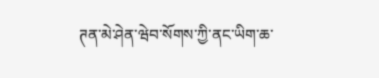ཊན་མེ་ཤེན་ཝེབ་སོགས་ཀྱི་ནང་ཡིག་ཆ་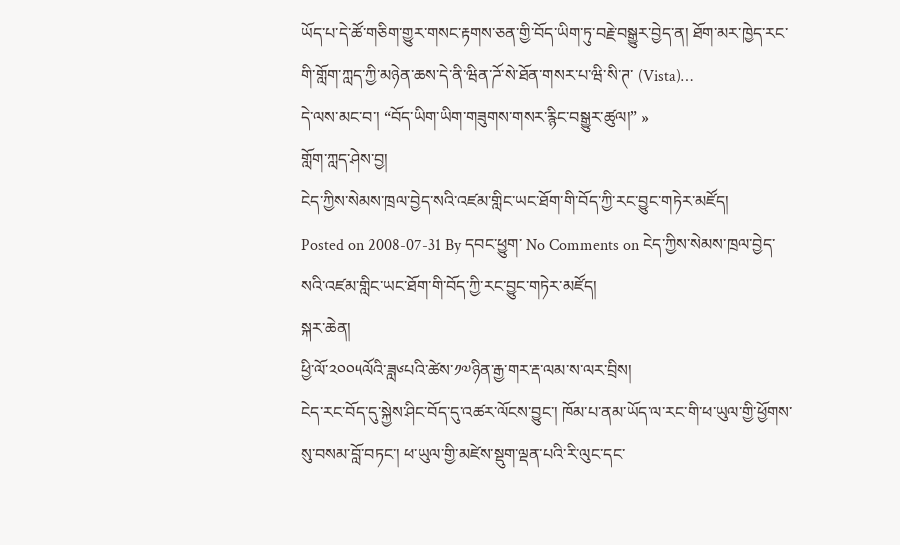ཡོད་པ་དེ་ཚོ་གཅིག་གྱུར་གསང་རྟགས་ཅན་གྱི་བོད་ཡིག་ཏུ་བརྗེ་བསྒྱུར་བྱེད་ན། ཐོག་མར་ཁྱེད་རང་གི་གློག་ཀླད་ཀྱི་མཉེན་ཆས་དེ་ནི་ཝིན་ཌོ་སེ་ཐོན་གསར་པ་ཝི་སི་ཊ་ (Vista)…
དེ་ལས་མང་བ་། “བོད་ཡིག་ཡིག་གཟུགས་གསར་རྙིང་བསྒྱུར་ཚུལ།” »
གློག་ཀླད་ཤེས་བྱ།
ངེད་ཀྱིས་སེམས་ཁྲལ་བྱེད་སའི་འཛམ་གླིང་ཡང་ཐོག་གི་བོད་ཀྱི་རང་བྱུང་གཏེར་མཛོད།
Posted on 2008-07-31 By དབང་ཕྱུག་ No Comments on ངེད་ཀྱིས་སེམས་ཁྲལ་བྱེད་སའི་འཛམ་གླིང་ཡང་ཐོག་གི་བོད་ཀྱི་རང་བྱུང་གཏེར་མཛོད།
སྐར་ཆེན།
ཕྱི་ལོ་༢༠༠༥ལོའི་ཟླ༦པའི་ཚེས་༡༧ཉིན་རྒྱ་གར་རྡ་ལམ་ས་ལར་བྲིས།
ངེད་རང་བོད་དུ་སྐྱེས་ཤིང་བོད་དུ་འཚར་ལོངས་བྱུང་། ཁོམ་པ་ནམ་ཡོད་ལ་རང་གི་ཕ་ཡུལ་གྱི་ཕྱོགས་སུ་བསམ་བློ་བཏང་། ཕ་ཡུལ་གྱི་མཛེས་སྡུག་ལྡན་པའི་རི་ལུང་དང་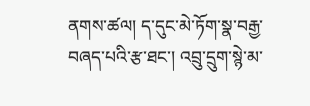ནགས་ཚལ། ད་དུང་མེ་ཏོག་སྣ་བརྒྱ་བཞད་པའི་རྩ་ཐང་། འབྲུ་དྲུག་སྙེ་མ་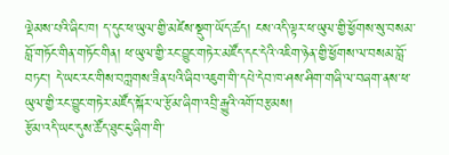ལྡེམས་པའི་ཞིང་ཁ། ད་དུང་ཕ་ཡུལ་གྱི་མཛེས་སྡུག་ཡོད་ཚད། ངས་འདི་ལྟར་ཕ་ཡུལ་གྱི་ཕྱོགས་སུ་བསམ་བློ་གཏོང་གིན་གཏོང་གིན། ཕ་ཡུལ་གྱི་རང་བྱུང་གཏེར་མཛོད་དང་དེའི་འཇིག་ཉེན་གྱི་ཕྱོགས་ལ་བསམ་བློ་བཏང་། དེ་ཡང་རང་གིས་བཀླགས་ཟིན་པའི་ཞིབ་འཇུག་གི་དཔེ་དེབ་ཁ་ཤས་ཤིག་གཞི་ལ་བཞག་ནས་ཕ་ཡུལ་གྱི་རང་བྱུང་གཏེར་མཛོད་སྐོར་ལ་རྩོམ་ཞིག་འབྲི་རྒྱུའི་འགོ་བརྩམས།
རྩོམ་འདི་ཡང་དུས་ཚོད་ཐུང་ངུ་ཞིག་གི་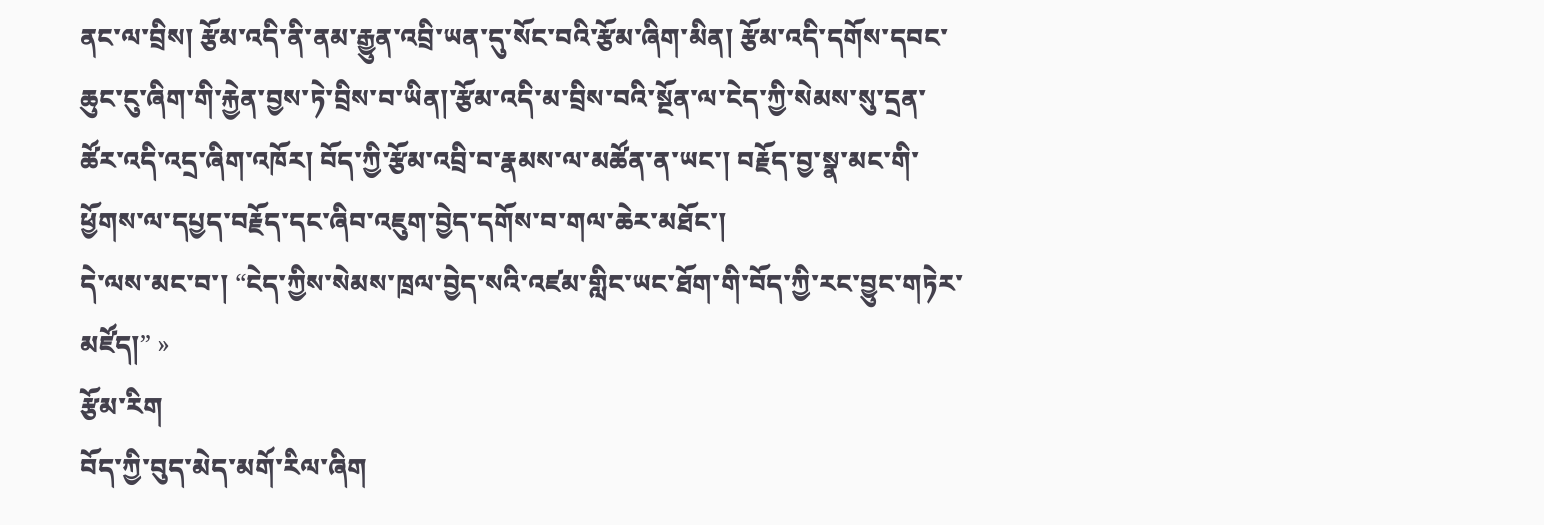ནང་ལ་བྲིས། རྩོམ་འདི་ནི་ནམ་རྒྱུན་འབྲི་ཡན་དུ་སོང་བའི་རྩོམ་ཞིག་མིན། རྩོམ་འདི་དགོས་དབང་ཆུང་ངུ་ཞིག་གི་རྐྱེན་བྱས་ཏེ་བྲིས་བ་ཡིན།་རྩོམ་འདི་མ་བྲིས་བའི་སྔོན་ལ་ངེད་ཀྱི་སེམས་སུ་དྲན་ཚོར་འདི་འདྲ་ཞིག་འཁོར། བོད་ཀྱི་རྩོམ་འབྲི་བ་རྣམས་ལ་མཚོན་ན་ཡང་། བརྗོད་བྱ་སྣ་མང་གི་ཕྱོགས་ལ་དཔྱད་བརྗོད་དང་ཞིབ་འཇུག་བྱེད་དགོས་བ་གལ་ཆེར་མཐོང་།
དེ་ལས་མང་བ་། “ངེད་ཀྱིས་སེམས་ཁྲལ་བྱེད་སའི་འཛམ་གླིང་ཡང་ཐོག་གི་བོད་ཀྱི་རང་བྱུང་གཏེར་མཛོད།” »
རྩོམ་རིག
བོད་ཀྱི་བུད་མེད་མགོ་རིལ་ཞིག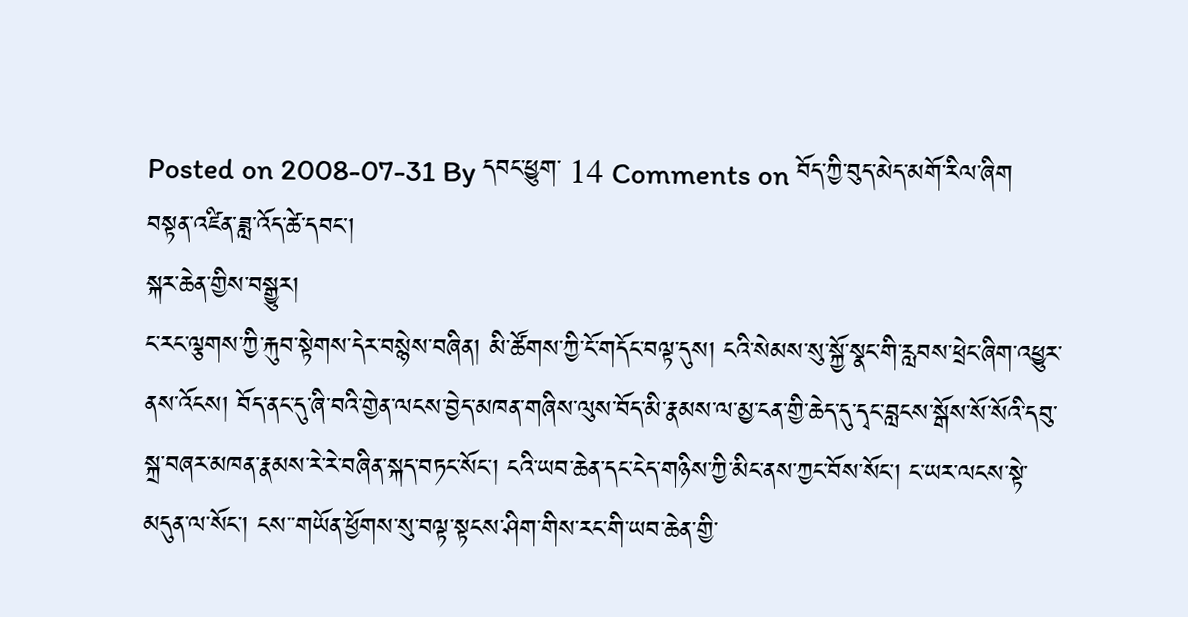Posted on 2008-07-31 By དབང་ཕྱུག་ 14 Comments on བོད་ཀྱི་བུད་མེད་མགོ་རིལ་ཞིག
བསྟན་འཛིན་ཟླ་འོད་ཚེ་དབང་།
སྐར་ཆེན་གྱིས་བསྒྱུར།
ང་རང་ལྕགས་ཀྱི་རྐུབ་སྟེགས་དེར་བསྙེས་བཞིན། མི་ཚོགས་ཀྱི་ངོ་གདོང་བལྟ་དུས། ངའི་སེམས་སུ་སྐྱོ་སྣང་གི་རླབས་ཕྲེང་ཞིག་འཕྱུར་ནས་འོངས། བོད་ནང་དུ་ཞི་བའི་གྱེན་ལངས་བྱེད་མཁན་གཞིས་ལུས་བོད་མི་རྣམས་ལ་མྱ་ངན་གྱི་ཆེད་དུ་དྭང་བླངས་སྒོས་སོ་སོའི་དབུ་སྐྲ་བཞར་མཁན་རྣམས་རེ་རེ་བཞིན་སྐད་བཏང་སོང་། ངའི་ཡབ་ཆེན་དང་ངེད་གཉིས་ཀྱི་མིང་ནས་ཀྱང་བོས་སོང་། ང་ཡར་ལངས་སྟེ་མདུན་ལ་སོང་། ངས་་གཡོན་ཕྱོགས་སུ་བལྟ་སྟངས་ཤིག་གིས་རང་གི་ཡབ་ཆེན་གྱི་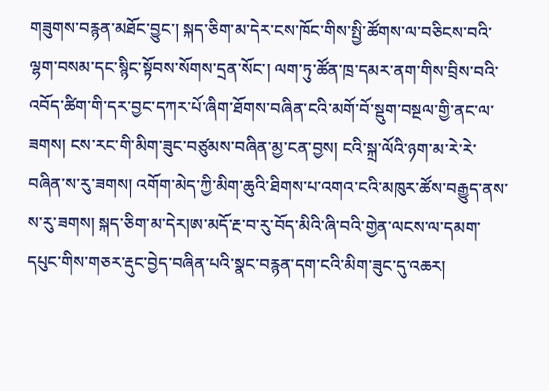གཟུགས་བརྙན་མཐོང་བྱུང་། སྐད་ཅིག་མ་དེར་ངས་ཁོང་གིས་སྤྱི་ཚོགས་ལ་བཅིངས་བའི་ལྷག་བསམ་དང་སྙིང་སྟོབས་སོགས་དྲན་སོང་། ལག་ཏུ་ཚོན་ཁྲ་དམར་ནག་གིས་བྲིས་བའི་འབོད་ཚིག་གི་དར་བྱང་དཀར་པོ་ཞིག་ཐོགས་བཞིན་ངའི་མགོ་བོ་སྡུག་བསྔལ་གྱི་ནང་ལ་ཟགས། ངས་རང་གི་མིག་ཟུང་བཙུམས་བཞིན་མྱ་ངན་བྱས། ངའི་སྐྲ་ལོའི་ཉག་མ་རེ་རེ་བཞིན་ས་རུ་ཟགས། འགོག་མེད་ཀྱི་མིག་ཆུའི་ཐིགས་པ་འགའ་ངའི་མཁུར་ཚོས་བརྒྱུད་ནས་ས་རུ་ཟགས། སྐད་ཅིག་མ་དེར།ཨ་མདོ་རྔ་བ་རུ་བོད་མིའི་ཞི་བའི་གྱེན་ལངས་ལ་དམག་དཔུང་གིས་གཅར་རྡུང་བྱེད་བཞིན་པའི་སྣང་བརྙན་དག་ངའི་མིག་ཟུང་དུ་འཆར།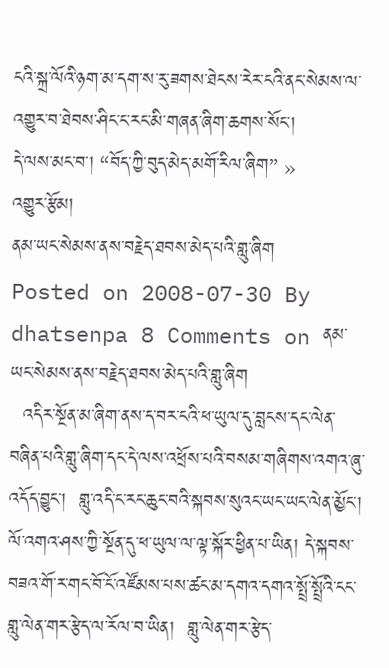ངའི་སྐྲ་ལོའི་ཉག་མ་དག་ས་རུ་ཟགས་ཐེངས་རེར་ངའི་ནང་སེམས་ལ་འགྱུར་བ་ཐེབས་ཤིང་ང་རང་མི་གཞན་ཞིག་ཆགས་སོང་།
དེ་ལས་མང་བ་། “བོད་ཀྱི་བུད་མེད་མགོ་རིལ་ཞིག” »
འགྱུར་རྩོམ།
ནམ་ཡང་སེམས་ནས་བརྗེད་ཐབས་མེད་པའི་གླུ་ཞིག
Posted on 2008-07-30 By dhatsenpa 8 Comments on ནམ་ཡང་སེམས་ནས་བརྗེད་ཐབས་མེད་པའི་གླུ་ཞིག
  འདིར་སྔོན་མ་ཞིག་ནས་ད་བར་ངའི་ཕ་ཡུལ་དུ་བླངས་དང་ལེན་བཞིན་པའི་གླུ་ཞིག་དང་དེ་ལས་འཕྲོས་པའི་བསམ་གཞིགས་འགའ་ཞུ་འདོད་བྱུང་།  གླུ་འདི་ང་རང་ཆུང་བའི་སྐབས་སུའང་ཡང་ཡང་ལེན་མྱོང་།  ལོ་འགའ་ཤས་ཀྱི་སྔོན་དུ་ཕ་ཡུལ་ལ་ལྟ་སྐོར་ཕྱིན་པ་ཡིན། དེ་སྐབས་བཟའ་གོ་ར་གང་བོ་ངོ་འཛོམས་པས་ཚང་མ་དགའ་དགའ་སྤྲོ་སྤྲོའི་ངང་གླུ་ལེན་གར་རྩེད་ལ་རོལ་བ་ཡིན།  གླུ་ལེན་གར་རྩེད་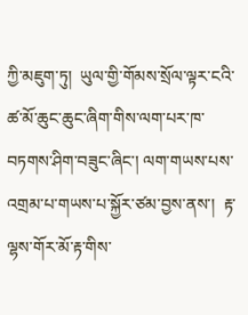ཀྱི་མཇུག་ཏུ།  ཡུལ་གྱི་གོམས་སྲོལ་ལྟར་ངའི་ཚ་མོ་ཆུང་ཆུང་ཞིག་གིས་ལག་པར་ཁ་བཏགས་ཤིག་བཟུང་ཞིང་། ལག་གཡས་པས་འགྲམ་པ་གཡས་པ་སྐྱོར་ཙམ་བྱས་ནས་།  རྟ་ལྷས་གོར་མོ་རྟ་གིས་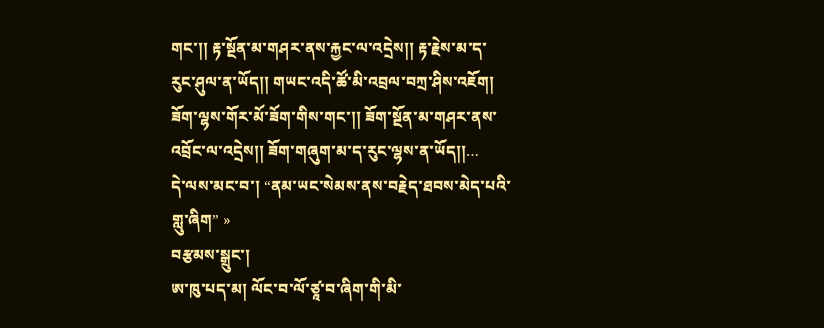གང་།། རྟ་སྔོན་མ་གཤར་ནས་རྐྱང་ལ་འདྲེས།། རྟ་རྗེས་མ་ད་རུང་ཤུལ་ན་ཡོད།། གཡང་འདི་ཚོ་མི་འབྲལ་བཀྲ་ཤིས་འཇོག། ཟོག་ལྷས་གོར་མོ་ཟོག་གིས་གང་།། ཟོག་སྔོན་མ་གཤར་ནས་འབྲོང་ལ་འདྲེས།། ཟོག་གཞུག་མ་ད་རུང་ལྷས་ན་ཡོད།།…
དེ་ལས་མང་བ་། “ནམ་ཡང་སེམས་ནས་བརྗེད་ཐབས་མེད་པའི་གླུ་ཞིག” »
བརྩམས་སྒྲུང་།
ཨ་ཁུ་པད་མ། ལོང་བ་ལོ་ཙཱ་བ་ཞིག་གི་མི་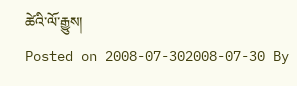ཚེའི་ལོ་རྒྱུས།
Posted on 2008-07-302008-07-30 By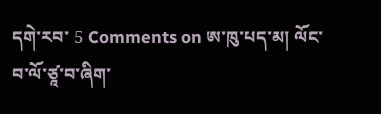དགེ་རབ་ 5 Comments on ཨ་ཁུ་པད་མ། ལོང་བ་ལོ་ཙཱ་བ་ཞིག་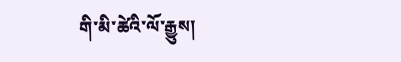གི་མི་ཚེའི་ལོ་རྒྱུས།